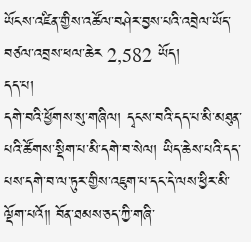ཡོངས་འཛིན་གྱིས་འཚོལ་བཤེར་བྱས་པའི་འབྲེལ་ཡོད་བཙལ་འབྲས་ཕལ་ཆེར 2,582 ཡོད།
དད་པ།
དགེ་བའི་ཕྱོགས་སུ་གཞིལ། དྭངས་བའི་དད་པ་མི་མཐུན་པའི་ཚོགས་སྡིག་པ་མི་དགེ་བ་སེལ། ཡིད་ཆེས་པའི་དད་པས་དགེ་བ་ལ་ཏུར་གྱིས་འཇུག་པ་དང་དེ་ལས་ཕྱིར་མི་ལྡོག་པའོ༎ བོན་ཐམས་ཅད་ཀྱི་གཞི་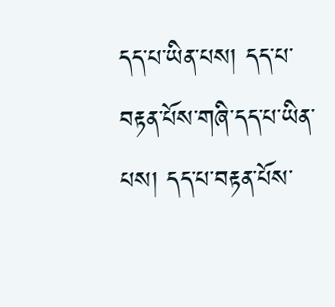དད་པ་ཡིན་པས། དད་པ་བརྟན་པོས་གཞི་དད་པ་ཡིན་པས། དད་པ་བརྟན་པོས་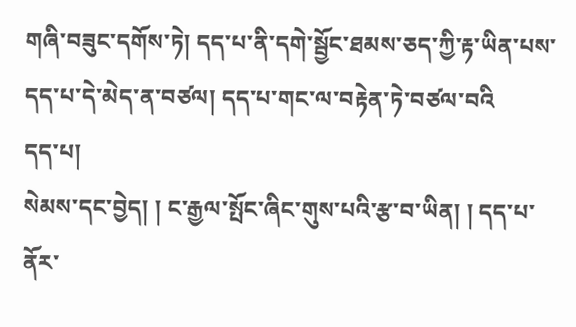གཞི་བཟུང་དགོས་ཏེ། དད་པ་ནི་དགེ་སྦྱོང་ཐམས་ཅད་ཀྱི་རྟ་ཡིན་པས་དད་པ་དེ་མེད་ན་བཙལ། དད་པ་གང་ལ་བརྟེན་ཏེ་བཙལ་བའི
དད་པ།
སེམས་དང་བྱེད། ། ང་རྒྱལ་སྤོང་ཞིང་གུས་པའི་རྩ་བ་ཡིན། ། དད་པ་ནོར་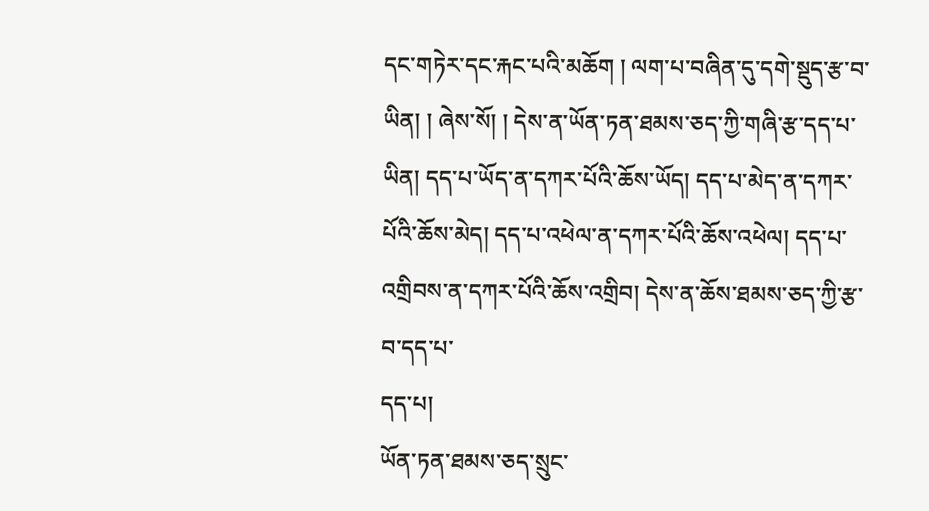དང་གཏེར་དང་རྐང་པའི་མཆོག ། ལག་པ་བཞིན་དུ་དགེ་སྡུད་རྩ་བ་ཡིན། ། ཞེས་སོ། ། དེས་ན་ཡོན་ཏན་ཐམས་ཅད་ཀྱི་གཞི་རྩ་དད་པ་ཡིན། དད་པ་ཡོད་ན་དཀར་པོའི་ཆོས་ཡོད། དད་པ་མེད་ན་དཀར་པོའི་ཆོས་མེད། དད་པ་འཕེལ་ན་དཀར་པོའི་ཆོས་འཕེལ། དད་པ་འགྲིབས་ན་དཀར་པོའི་ཆོས་འགྲིབ། དེས་ན་ཆོས་ཐམས་ཅད་ཀྱི་རྩ་བ་དད་པ་
དད་པ།
ཡོན་ཏན་ཐམས་ཅད་སྲུང་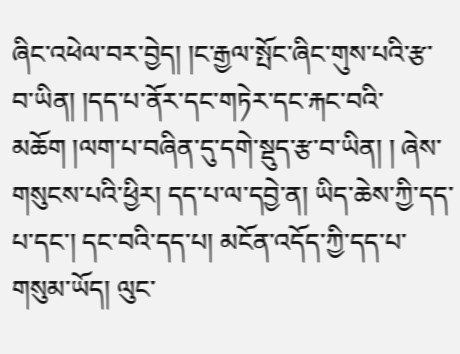ཞིང་འཕེལ་བར་བྱེད། །ང་རྒྱལ་སྤོང་ཞིང་གུས་པའི་རྩ་བ་ཡིན། །དད་པ་ནོར་དང་གཏེར་དང་རྐང་བའི་མཆོག །ལག་པ་བཞིན་དུ་དགེ་སྡུད་རྩ་བ་ཡིན། ། ཞེས་གསུངས་པའི་ཕྱིར། དད་པ་ལ་དབྱེ་ན། ཡིད་ཆེས་ཀྱི་དད་པ་དང་། དང་བའི་དད་པ། མངོན་འདོད་ཀྱི་དད་པ་གསུམ་ཡོད། ལུང་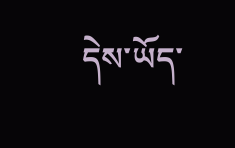དེས་ཡོད་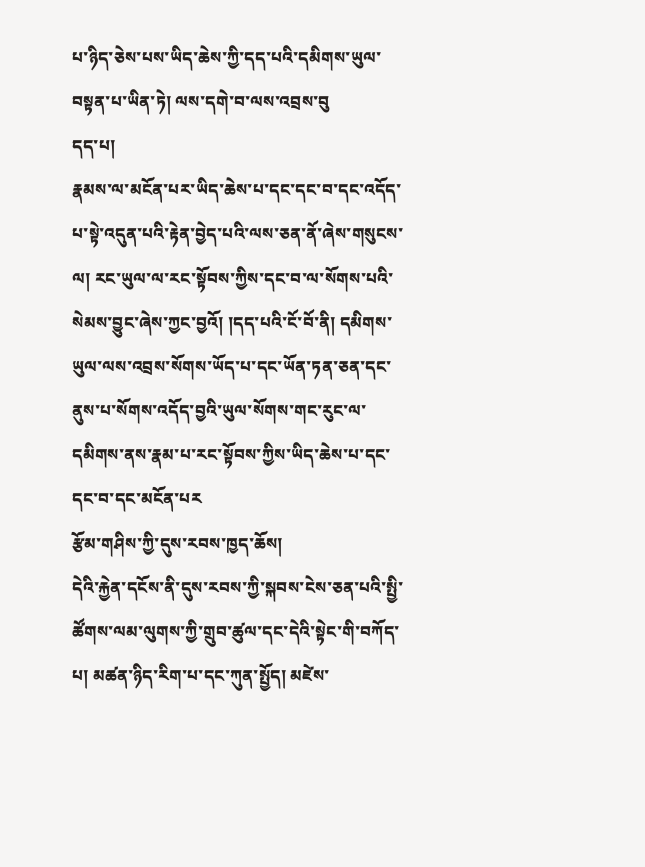པ་ཉིད་ཅེས་པས་ཡིད་ཆེས་ཀྱི་དད་པའི་དམིགས་ཡུལ་བསྟན་པ་ཡིན་ཏེ། ལས་དགེ་བ་ལས་འབྲས་བུ
དད་པ།
རྣམས་ལ་མངོན་པར་ཡིད་ཆེས་པ་དང་དང་བ་དང་འདོད་པ་སྟེ་འདུན་པའི་རྟེན་བྱེད་པའི་ལས་ཅན་ནོ་ཞེས་གསུངས་ལ། རང་ཡུལ་ལ་རང་སྟོབས་ཀྱིས་དང་བ་ལ་སོགས་པའི་སེམས་བྱུང་ཞེས་ཀྱང་བྱའོ། །དད་པའི་ངོ་བོ་ནི། དམིགས་ཡུལ་ལས་འབྲས་སོགས་ཡོད་པ་དང་ཡོན་ཏན་ཅན་དང་ནུས་པ་སོགས་འདོད་བྱའི་ཡུལ་སོགས་གང་རུང་ལ་དམིགས་ནས་རྣམ་པ་རང་སྟོབས་ཀྱིས་ཡིད་ཆེས་པ་དང་དང་བ་དང་མངོན་པར
རྩོམ་གཤིས་ཀྱི་དུས་རབས་ཁྱད་ཆོས།
དེའི་རྐྱེན་དངོས་ནི་དུས་རབས་ཀྱི་སྐབས་ངེས་ཅན་པའི་སྤྱི་ཚོགས་ལམ་ལུགས་ཀྱི་གྲུབ་ཚུལ་དང་དེའི་སྟེང་གི་བཀོད་པ། མཚན་ཉིད་རིག་པ་དང་ཀུན་སྤྱོད། མཛེས་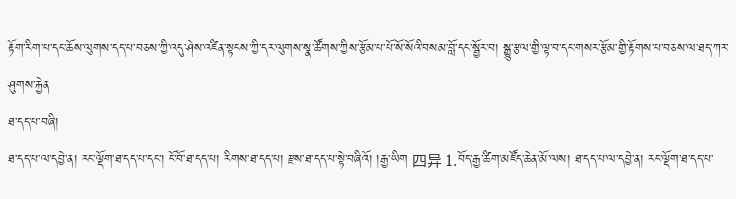རྟོག་རིག་པ་དང་ཆོས་ལུགས་དད་པ་བཅས་ཀྱི་འདུ་ཤེས་འཛིན་སྟངས་ཀྱི་དར་ལུགས་སྣ་ཚོགས་ཀྱིས་རྩོམ་པ་པོ་སོ་སོའི་བསམ་བློ་དང་སྦྱོར་བ། སྒྱུ་རྩལ་གྱི་ལྟ་བ་དང་གསར་རྩོམ་གྱི་རྟོགས་པ་བཅས་ལ་ཐད་ཀར་ཤུགས་རྐྱེན
ཐ་དད་པ་བཞི།
ཐ་དད་པ་ལ་དབྱེ་ན། རང་ལྡོག་ཐ་དད་པ་དང་། ངོ་བོ་ཐ་དད་པ། རིགས་ཐ་དད་པ། རྫས་ཐ་དད་པ་སྟེ་བཞིའོ། །རྒྱ་ཡིག 四异 1.བོད་རྒྱ་ཚིག་མཛོད་ཆེན་མོ་ལས། ཐ་དད་པ་ལ་དབྱེ་ན། རང་ལྡོག་ཐ་དད་པ་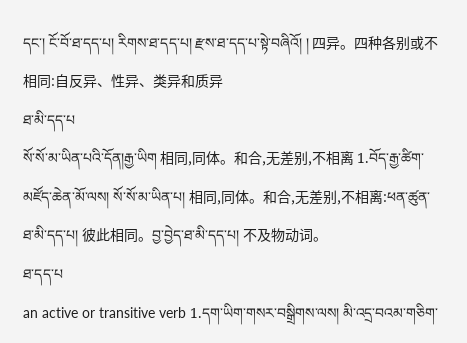དང་། ངོ་བོ་ཐ་དད་པ། རིགས་ཐ་དད་པ། རྫས་ཐ་དད་པ་སྟེ་བཞིའོ། ། 四异。四种各别或不相同:自反异、性异、类异和质异
ཐ་མི་དད་པ
སོ་སོ་མ་ཡིན་པའི་དོན།རྒྱ་ཡིག 相同,同体。和合,无差别,不相离 1.བོད་རྒྱ་ཚིག་མཛོད་ཆེན་མོ་ལས། སོ་སོ་མ་ཡིན་པ། 相同,同体。和合,无差别,不相离:ཕན་ཚུན་ཐ་མི་དད་པ། 彼此相同。བྱ་བྱེད་ཐ་མི་དད་པ། 不及物动词。
ཐ་དད་པ
an active or transitive verb 1.དག་ཡིག་གསར་བསྒྲིགས་ལས། མི་འདྲ་བའམ་གཅིག་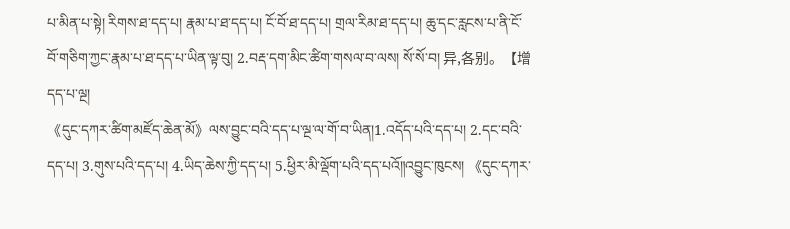པ་མིན་པ་སྟེ། རིགས་ཐ་དད་པ། རྣམ་པ་ཐ་དད་པ། ངོ་བོ་ཐ་དད་པ། གྲལ་རིམ་ཐ་དད་པ། ཆུ་དང་རླངས་པ་ནི་ངོ་བོ་གཅིག་ཀྱང་རྣམ་པ་ཐ་དད་པ་ཡིན་ལྟ་བུ། 2.བརྡ་དག་མིང་ཚིག་གསལ་བ་ལས། སོ་སོ་བ། 异,各别。【增
དད་པ་ལྔ།
《དུང་དཀར་ཚིག་མཛོད་ཆེན་མོ》ལས་བྱུང་བའི་དད་པ་ལྔ་ལ་གོ་བ་ཡིན།1.འདོད་པའི་དད་པ། 2.དང་བའི་དད་པ། 3.གུས་པའི་དད་པ། 4.ཡིད་ཆེས་ཀྱི་དད་པ། 5.ཕྱིར་མི་ལྡོག་པའི་དད་པའོ༎འབྱུང་ཁུངས། 《དུང་དཀར་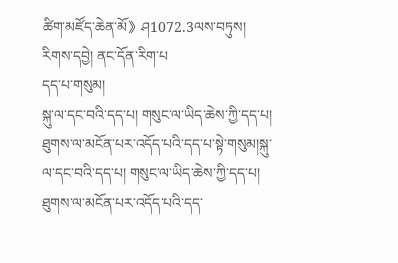ཚིག་མཛོད་ཆེན་མོ》ཤ1072.3ལས་བཏུས། རིགས་དབྱེ། ནང་དོན་རིག་པ
དད་པ་གསུམ།
སྐུ་ལ་དང་བའི་དད་པ། གསུང་ལ་ཡིད་ཆེས་ཀྱི་དད་པ། ཐུགས་ལ་མངོན་པར་འདོད་པའི་དད་པ་སྟེ་གསུམ།སྐུ་ལ་དང་བའི་དད་པ། གསུང་ལ་ཡིད་ཆེས་ཀྱི་དད་པ། ཐུགས་ལ་མངོན་པར་འདོད་པའི་དད་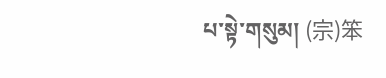པ་སྟེ་གསུམ། (宗)笨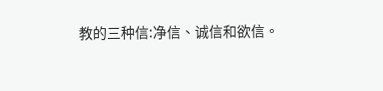教的三种信:净信、诚信和欲信。